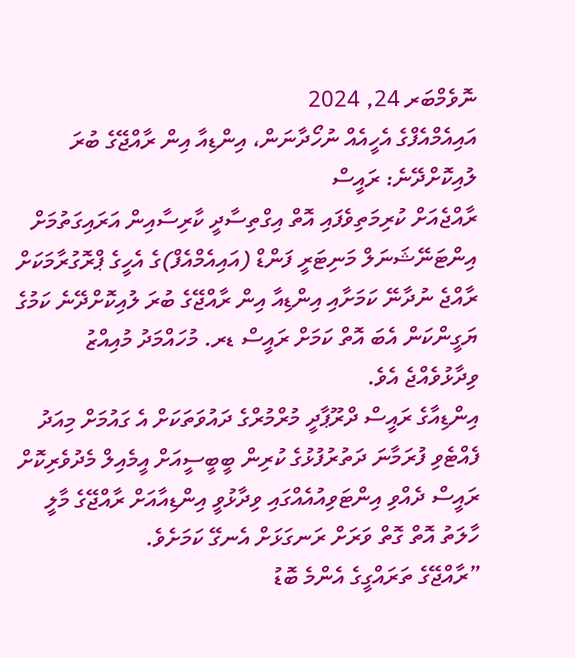ނޮވެމްބަރ 24, 2024
އައިއެމްއެފްގެ އެހީއެއް ނުހޯދާނަން، އިންޑިއާ އިން ރާއްޖޭގެ ބުރަ ލުއިކޮށްދޭނެ: ރައީސް
ރާއްޖެއަށް ކުރިމަތިވެފައި އޮތް އިގްތިސާދީ ކާރިސާއިން އަރައިގަތުމަށް އިންޓަނޭޝަނަލް މަނިޓަރީ ފަންޑް (އައިއެމްއެފް)ގެ އެހީގެ ޕްރޮގުރާމަކަށް ރާއްޖެ ނުދާނޭ ކަމަށާއި އިންޑިއާ އިން ރާއްޖޭގެ ބުރަ ލުއިކޮށްދޭނެ ކަމުގެ ޔަގީންކަން އެބަ އޮތް ކަމަށް ރައީސް ޑރ. މުހައްމަދު މުއިއްޒު ވިދާޅުވެއްޖެ އެވެ.
އިންޑިއާގެ ރައީސް ދްރޫޕާދީ މުރްމުރްގެ ދައުވަތަކަށް އެ ގައުމަށް މިއަދު ފެއްޓެވި ފުރަމާނަ ދަތުރުފުޅުގެ ކުރިން ބީބީސީއަށް އީމެއިލް މެދުވެރިކޮށް ރައީސް ދެއްވި އިންޓަވިއުއެއްގައި ވިދާޅުވީ އިންޑިއާއަށް ރާއްޖޭގެ މާލީ ހާލަތު އޮތް ގޮތް ވަރަށް ރަނގަޅަށް އެނގޭ ކަމަށެވެ.
”ރާއްޖޭގެ ތަރައްގީގެ އެންމެ ބޮޑު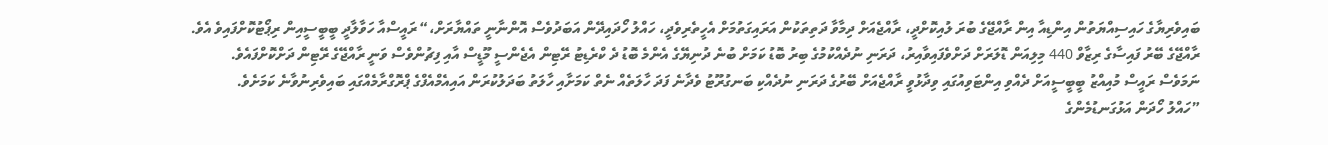ބައިވެރިޔާގެ ހައިސިއްޔަތުން އިންޑިއާ އިން ރާއްޖޭގެ ބުރަ ލުއިކޮށްދީ، ރާއްޖެއަށް ދިމާވާ ދަތިތަކުން އަރައިގަތުމަށް އެހީތެރިވެދީ، ހައްލު ހޯދައިދޭން އަބަދުވެސް އޮންނާނީ ތައްޔާރަށް،“ ރައީސްއާ ހަވާލާދީ ބީބީސީއިން ރިޕޯޓުކޮށްފައިވެ އެވެ.
ރާއްޖޭގެ ބޭރު ފައިސާގެ ރިޒާވް 440 މިލިއަން ޑޮލަރަށް ދަށްވެފައިވާއިރު، ދަރަނި ނުދެއްކުމުގެ ބިރު ބޮޑު ކަމަށް ބުނެ ދުނިޔޭގެ އެންމެ ބޮޑު ދެ ކްރެޑިޓު ރޭޓިން އެޖެންސީ މޫޑީސް އާއި ފިޗުންވެސް ވަނީ ރާއްޖޭގެ ރޭޓިން ދަށްކޮށްފައެވެ.
ނަމަވެސް ރައީސް މުއިއްޒު ބީބީސީއަށް ދެއްވި އިންޓަވިއުގައި ވިދާޅުވީ ރާއްޖެއަށް ބޭރުގެ ދަރަނި ނުދެއްކި ބަނގުރޫޓު ވެދާނެ ފަދަ ހާލަތެއް ނެތް ކަމަށާއި ހާލަތު ބަދަލުކުރަން އައިއެމްއެފްގެ ޕްރޮގްރާމެއްގައި ބައިވެރިނުވާނެ ކަމަށެވެ.
”ހައްލު ހޯދަން އަޅުގަނޑުމެންގެ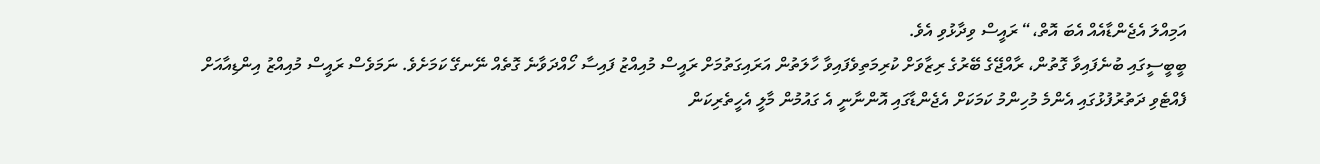އަމިއްލަ އެޖެންޑާއެއް އެބަ އޮތް،“ ރައީސް ވިދާޅުވި އެވެ.
ބީބީސީގައި ބުނެފައިވާ ގޮތުން، ރާއްޖޭގެ ބޭރުގެ ރިޒާވަށް ކުރިމަތިވެފައިވާ ހާލަތުން އަރައިގަތުމަށް ރައީސް މުއިއްޒު ފައިސާ ހޯއްދަވާނެ ގޮތެއް ނޭނގޭ ކަމަށެވެ. ނަމަވެސް ރައީސް މުއިއްޒު އިންޑިއާއަށް ފެއްޓެވި ދަތުރުފުޅުގައި އެންމެ މުހިންމު ކަމަކަށް އެޖެންޑާގައި އޮންނާނީ އެ ގައުމުން މާލީ އެހީތެރިކަން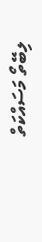ލިބޭތޯ މަސައްކަތް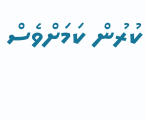ކުރުން ކަމަށްވެސް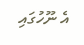އެ ނޫހުގައި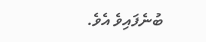ބުނެފައިވެ އެވެ.